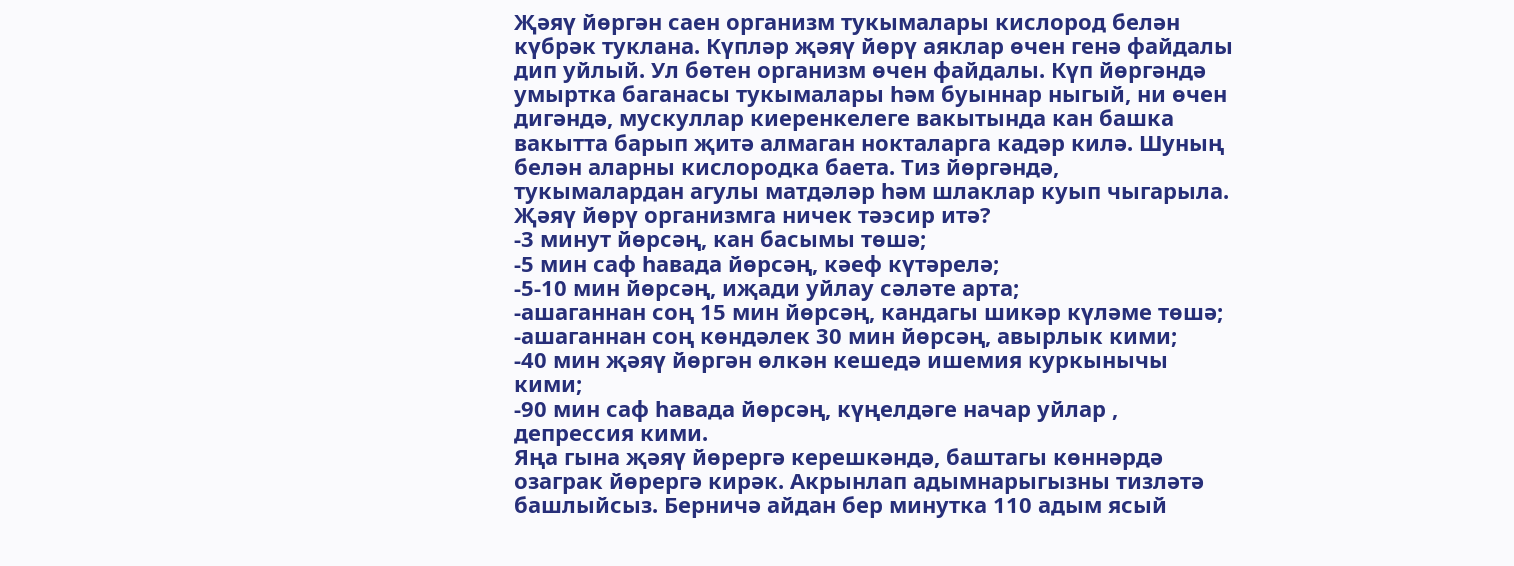Җәяү йөргән саен организм тукымалары кислород белән күбрәк туклана. Күпләр җәяү йөрү аяклар өчен генә файдалы дип уйлый. Ул бөтен организм өчен файдалы. Күп йөргәндә умыртка баганасы тукымалары һәм буыннар ныгый, ни өчен дигәндә, мускуллар киеренкелеге вакытында кан башка вакытта барып җитә алмаган нокталарга кадәр килә. Шуның белән аларны кислородка баета. Тиз йөргәндә, тукымалардан агулы матдәләр һәм шлаклар куып чыгарыла.
Җәяү йөрү организмга ничек тәэсир итә?
-3 минут йөрсәң, кан басымы төшә;
-5 мин саф һавада йөрсәң, кәеф күтәрелә;
-5-10 мин йөрсәң, иҗади уйлау сәләте арта;
-ашаганнан соң 15 мин йөрсәң, кандагы шикәр күләме төшә;
-ашаганнан соң көндәлек 30 мин йөрсәң, авырлык кими;
-40 мин җәяү йөргән өлкән кешедә ишемия куркынычы кими;
-90 мин саф һавада йөрсәң, күңелдәге начар уйлар , депрессия кими.
Яңа гына җәяү йөрергә керешкәндә, баштагы көннәрдә озаграк йөрергә кирәк. Акрынлап адымнарыгызны тизләтә башлыйсыз. Берничә айдан бер минутка 110 адым ясый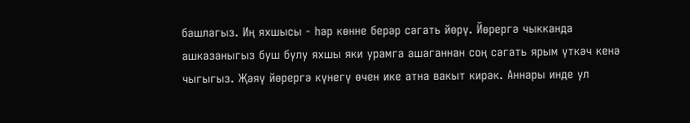башлагыз. Иң яхшысы - һәр көнне берәр сәгать йөрү. Йөрергә чыкканда ашказаныгыз буш булу яхшы яки урамга ашаганнан соң сәгать ярым үткәч кенә чыгыгыз. Җәяү йөрергә күнегү өчен ике атна вакыт кирәк. Аннары инде ул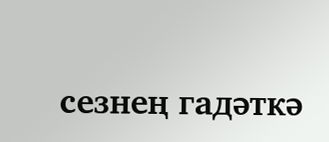сезнең гадәткә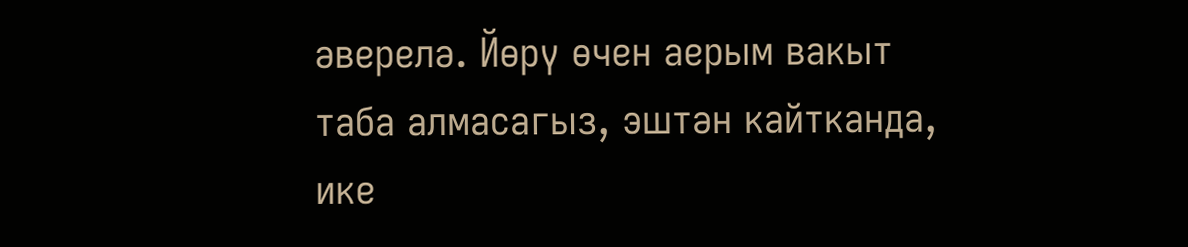әверелә. Йөрү өчен аерым вакыт таба алмасагыз, эштән кайтканда, ике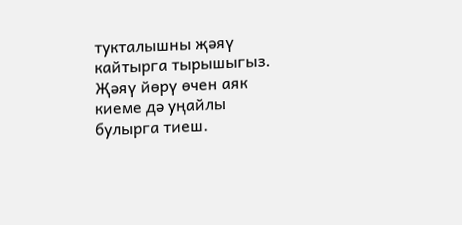тукталышны җәяү кайтырга тырышыгыз. Җәяү йөрү өчен аяк киеме дә уңайлы булырга тиеш.